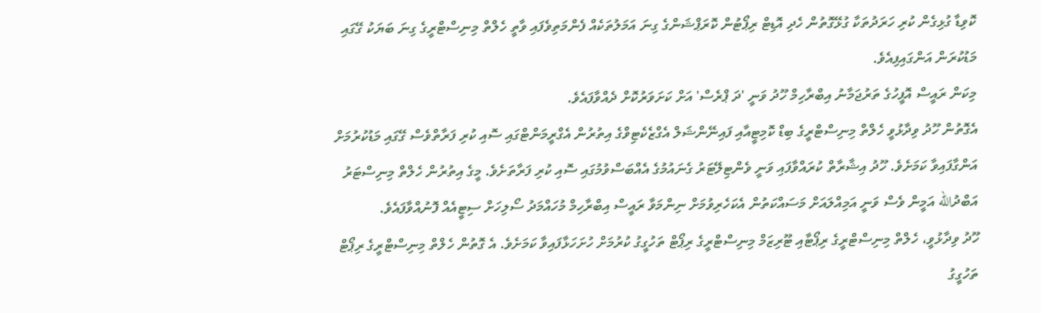ކޮވިޑާ ގުޅިގެން ކުރި ހަރަދުތަކާ ގުޅޭގޮތުން ހެދި އޮޑިޓް ރިޕޯޓުން ކޮރަޕްޝަންގެ ގިނަ އަމަލުތަކެއް ފެންމަތިވެފައި ވާތީ ހެލްތް މިނިސްޓްރީގެ ގިނަ ބަޔަކު ގޭގައި މަޑުކުރަން އަންގައިފިއެވެ.
މިކަން ރައީސް އޮފީހުގެ ތަރުޖަމާނު އިބްރާހިމް ހޫދު ވަނީ 'ދަ ޕްރެސް' އަށް ކަށަވަރުކޮށް ދެއްވާފައެވެ.
އެގޮތުން ހޫދު ވިދާޅުވީ ހެލްތް މިނިސްޓްރީގެ ބިޑް ކޮމިޓީއާއި ފައިނޭންޝަލް އެގްޒެކެޓިވްގެ އިތުރުން އެގްރީމަންޓްގައި ސޮއި ކުރި ފަރާތްވެސް ގޭގައި މަޑުކުރުމަށް އަންގާފައިވާ ކަމަށެވެ. ހޫދު އިޝާރާތް ކުރައްވާފައި ވަނީ ވެންޓިލޭޓަރު ގެނައުމުގެ އެއްބަސްވުމުގައި ސޮއި ކުރި ފަރާތަށެވެ. މީގެ އިތުރުން ހެލްތް މިނިސްޓަރު އަބްދުالله އަމީން ވެސް ވަނީ އަމިއްލައަށް މަސައްކަތުން އެކަހެރިވުމަށް ނިންމަވާ ރައީސް އިބްރާހިމް މުހައްމަދު ސޯލިހަށް ސިޓީއެއް ފޮނުއްވާފައެވެ.
ހޫދު ވިދާޅުވީ، ހެލްތް މިނިސްޓްރީގެ ރިޕޯޓާއި ޓޫރިޒަމް މިނިސްޓްރީގެ ރިޕޯޓް ތަހުގީގު ކުރުމަށް ހުށަހަޅާފައިވާ ކަމަށެވެ. އެ ގޮތުން ހެލްތް މިނިސްޓްރީގެ ރިޕޯޓް ތަހުގީގު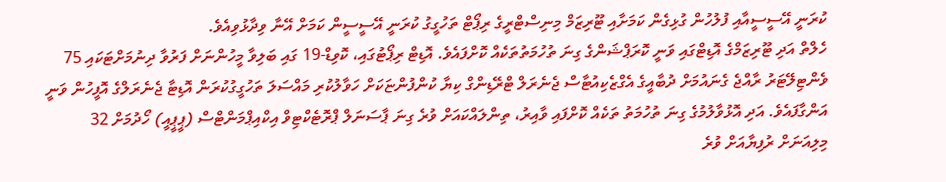ކުރަނީ އޭސީސީއާއި ފުލުހުން ގުޅިގެން ކަމަށާއި ޓޫރިޒަމް މިނިސްޓްރީގެ ރިޕޯޓް ތަހުގީގު ކުރަނީ އޭސީސީން ކަމަށް އޭނާ ވިދާޅުވިއެވެ.
ހެލްތް އަދި ޓޫރިޒަމްގެ އޮޑިޓްގައި ވަނީ ކޮރަޕްޝަންގެ ގިނަ ތުހުމަތުތަކެއް ކޮށްފައެވެ. އޮޑިޓް ރިޕޯޓުގައި، ކޮވިޑް-19 ގައި ބަލިވާ މީހުންނަށް ފަރުވާ ދިނުމަށްޓަކައި 75 ވެންޓިލޭޓަރު ރާއްޖެ ގެނައުމަށް ދުބާއީގެ އެގްޒެކިއުޓާސް ޖެނެރަލް ޓްރޭޑިންގް ކިޔާ ކުންފުންޏަކަށް ހަވާލުކުރި މައްސަލަ ތަހުގީގުކުރަން އޮޑިޓާ ޖެނެރަލްގެ އޮފީހުން ވަނީ އަންގާފައެވެ. އަދި އޮޅުވާލުމުގެ ގިނަ ތުހުމަތު ތަކެއް ކޮށްފައި ވާއިރު، ތިންލައްކައަށް ވުރެ ގިނަ ޕާސަނަލް ޕްރޮޓެކްޓިވް އިކްއިޕްމަންޓްސް (ޕީޕީއީ) ހޯދުމަށް 32 މިލިއަނަށް ރުފިޔާއަށް ވުރެ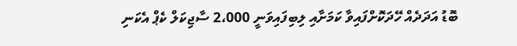ބޮޑު އަދަދެއް ހޭދަކޮށްފައިވާ ކަމަށާއި ލިބިފައިވަނީ 2،000 ސާޖިކަލް ކެޕް އެކަނި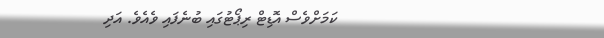ކަމަށްވެސް އޮޑިޓް ރިޕޯޓުގައި ބުނެފައި ވެއެވެ. އަދި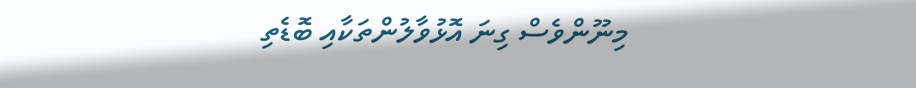މިނޫންވެސް ގިނަ އޮޅުވާލުންތަކާއި ބޮޑެތި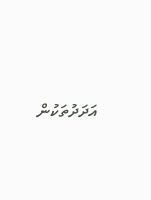އަދަދުތަކުން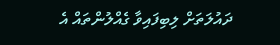ދައުލަތަށް ލިބިފައިވާ ގެއްލުންތައް އެ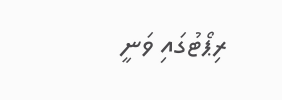ރިޕޯޓުގައި ވަނީ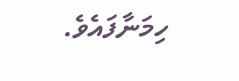ހިމަނާފައެވެ.